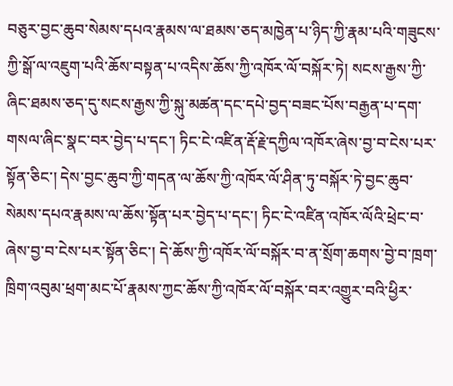བཅུར་བྱང་ཆུབ་སེམས་དཔའ་རྣམས་ལ་ཐམས་ཅད་མཁྱེན་པ་ཉིད་ཀྱི་རྣམ་པའི་གཟུངས་ཀྱི་སྒོ་ལ་འཇུག་པའི་ཆོས་བསྟན་པ་འདིས་ཆོས་ཀྱི་འཁོར་ལོ་བསྐོར་ཏེ། སངས་རྒྱས་ཀྱི་ཞིང་ཐམས་ཅད་དུ་སངས་རྒྱས་ཀྱི་སྐུ་མཚན་དང་དཔེ་བྱད་བཟང་པོས་བརྒྱན་པ་དག་གསལ་ཞིང་སྣང་བར་བྱེད་པ་དང་། ཏིང་ངེ་འཛིན་རྡོ་རྗེ་དཀྱིལ་འཁོར་ཞེས་བྱ་བ་ངེས་པར་སྟོན་ཅིང་། དེས་བྱང་ཆུབ་ཀྱི་གདན་ལ་ཆོས་ཀྱི་འཁོར་ལོ་ཤིན་ཏུ་བསྐོར་ཏེ་བྱང་ཆུབ་སེམས་དཔའ་རྣམས་ལ་ཆོས་སྟོན་པར་བྱེད་པ་དང་། ཏིང་ངེ་འཛིན་འཁོར་ལོའི་ཕྲེང་བ་ཞེས་བྱ་བ་ངེས་པར་སྟོན་ཅིང་། དེ་ཆོས་ཀྱི་འཁོར་ལོ་བསྐོར་བ་ན་སྲོག་ཆགས་བྱེ་བ་ཁྲག་ཁྲིག་འབུམ་ཕྲག་མང་པོ་རྣམས་ཀྱང་ཆོས་ཀྱི་འཁོར་ལོ་བསྐོར་བར་འགྱུར་བའི་ཕྱིར་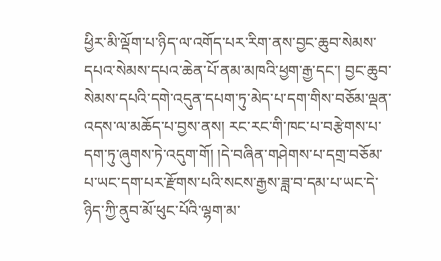ཕྱིར་མི་ལྡོག་པ་ཉིད་ལ་འགོད་པར་རིག་ནས་བྱང་ཆུབ་སེམས་དཔའ་སེམས་དཔའ་ཆེན་པོ་ནམ་མཁའི་ཕྱག་རྒྱ་དང་། བྱང་ཆུབ་སེམས་དཔའི་དགེ་འདུན་དཔག་ཏུ་མེད་པ་དག་གིས་བཅོམ་ལྡན་འདས་ལ་མཆོད་པ་བྱས་ནས། རང་རང་གི་ཁང་པ་བརྩེགས་པ་དག་ཏུ་ཞུགས་ཏེ་འདུག་གོ། །དེ་བཞིན་གཤེགས་པ་དགྲ་བཅོམ་པ་ཡང་དག་པར་རྫོགས་པའི་སངས་རྒྱས་ཟླ་བ་དམ་པ་ཡང་དེ་ཉིད་ཀྱི་ནུབ་མོ་ཕུང་པོའི་ལྷག་མ་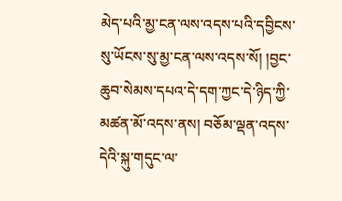མེད་པའི་མྱ་ངན་ལས་འདས་པའི་དབྱིངས་སུ་ཡོངས་སུ་མྱ་ངན་ལས་འདས་སོ། །བྱང་ཆུབ་སེམས་དཔའ་དེ་དག་ཀྱང་དེ་ཉིད་ཀྱི་མཚན་མོ་འདས་ནས། བཅོམ་ལྡན་འདས་དེའི་སྐུ་གདུང་ལ་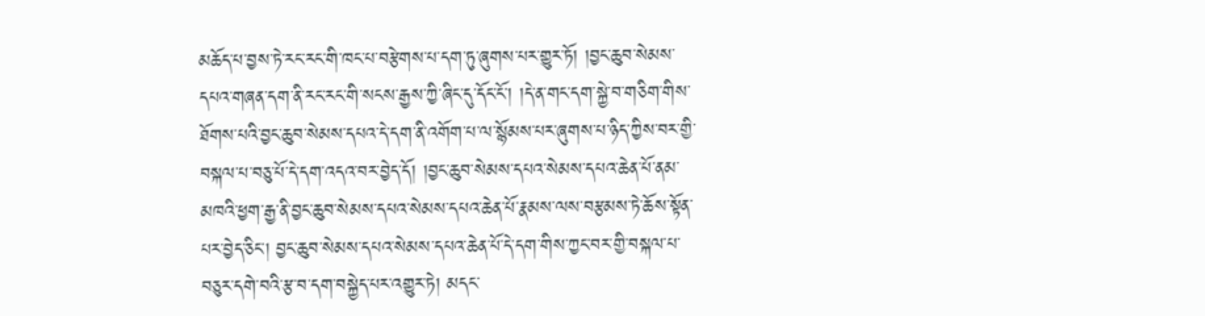མཆོད་པ་བྱས་ཏེ་རང་རང་གི་ཁང་པ་བརྩེགས་པ་དག་ཏུ་ཞུགས་པར་གྱུར་ཏོ། །བྱང་ཆུབ་སེམས་དཔའ་གཞན་དག་ནི་རང་རང་གི་སངས་རྒྱས་ཀྱི་ཞིང་དུ་དོང་ངོ་། །དེ་ན་གང་དག་སྐྱེ་བ་གཅིག་གིས་ཐོགས་པའི་བྱང་ཆུབ་སེམས་དཔའ་དེ་དག་ནི་འགོག་པ་ལ་སྙོམས་པར་ཞུགས་པ་ཉིད་ཀྱིས་བར་གྱི་བསྐལ་པ་བཅུ་པོ་དེ་དག་འདའ་བར་བྱེད་དོ། །བྱང་ཆུབ་སེམས་དཔའ་སེམས་དཔའ་ཆེན་པོ་ནམ་མཁའི་ཕྱག་རྒྱ་ནི་བྱང་ཆུབ་སེམས་དཔའ་སེམས་དཔའ་ཆེན་པོ་རྣམས་ལས་བརྩམས་ཏེ་ཆོས་སྟོན་པར་བྱེད་ཅིང་། བྱང་ཆུབ་སེམས་དཔའ་སེམས་དཔའ་ཆེན་པོ་དེ་དག་གིས་ཀྱང་བར་གྱི་བསྐལ་པ་བཅུར་དགེ་བའི་རྩ་བ་དག་བསྐྱེད་པར་འགྱུར་ཏེ། མདང་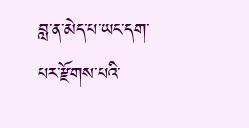བླ་ན་མེད་པ་ཡང་དག་པར་རྫོགས་པའི་